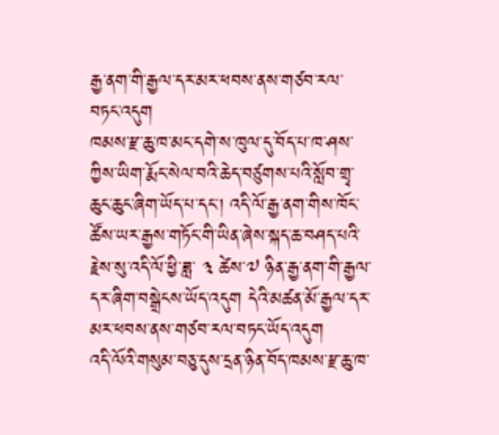རྒྱ་ནག་གི་རྒྱལ་དར་མར་ཕབས་ནས་གཙབ་རལ་བཏང་འདུག
ཁམས་རྫ་ཆུ་ཁ་མང་དགེ་ས་ཁུལ་དུ་བོད་པ་ཁ་ཤས་ཀྱིས་ཡིག་རྨོང་སེལ་བའི་ཆེད་བཙུགས་པའི་སློབ་གྲྭ་ཆུང་ཆུང་ཞིག་ཡོད་པ་དང་། འདི་ལོ་རྒྱ་ནག་གིས་ཁོང་ཚོས་ཡར་རྒྱས་གཏོང་གི་ཡིན་ཞེས་སྐད་ཆ་བཤད་པའི་རྗེས་སུ་འདི་ལོ་ཕྱི་ཟླ་ ༣ ཚེས་༧ ཉིན་རྒྱ་ནག་གི་རྒྱལ་དར་ཞིག་བསྒྲེངས་ཡོད་འདུག དེའི་མཚན་མོ་རྒྱལ་དར་མར་ཕབས་ནས་གཙབ་རལ་བཏང་ཡོད་འདུག
འདི་ལོའི་གསུམ་བཅུ་དུས་དྲན་ཉིན་བོད་ཁམས་རྫ་ཆུ་ཁ་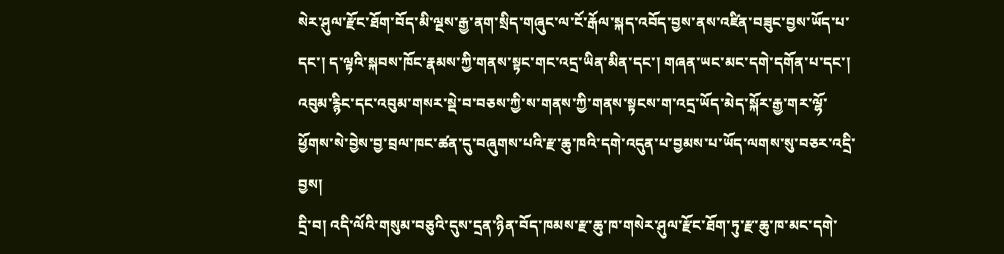སེར་ཤུལ་རྫོང་ཐོག་བོད་མི་ལྔས་རྒྱ་ནག་སྲིད་གཞུང་ལ་ངོ་རྒོལ་སྐད་འབོད་བྱས་ནས་འཛིན་བཟུང་བྱས་ཡོད་པ་དང་། ད་ལྟའི་སྐབས་ཁོང་རྣམས་ཀྱི་གནས་སྟང་གང་འདྲ་ཡིན་མིན་དང་། གཞན་ཡང་མང་དགེ་དགོན་པ་དང་། འབུམ་རྙིང་དང་འབུམ་གསར་སྡེ་བ་བཅས་ཀྱི་ས་གནས་ཀྱི་གནས་སྟངས་ག་འདྲ་ཡོད་མེད་སྐོར་རྒྱ་གར་ལྷོ་ཕྱོགས་སེ་བྱེས་བྱ་བྲལ་ཁང་ཚན་དུ་བཞུགས་པའི་རྫ་ཆུ་ཁའི་དགེ་འདུན་པ་བྱམས་པ་ཡོད་ལགས་སུ་བཅར་འདྲི་བྱས།
དྲི་བ། འདི་ལོའི་གསུམ་བཅུའི་དུས་དྲན་ཉིན་བོད་ཁམས་རྫ་ཆུ་ཁ་གསེར་ཤུལ་རྫོང་ཐོག་ཏུ་རྫ་ཆུ་ཁ་མང་དགེ་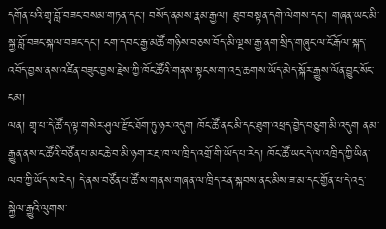དགོན་པའི་གྲྭ་བློ་བཟང་བསམ་གཏན་དང་། བསོད་ནམས་རྣམ་རྒྱལ། ཐུབ་བསྟན་དགེ་ལེགས་དང་། གཞན་ཡང་མི་སྐྱ་བློ་བཟང་སྐལ་བཟང་དང་། ངག་དབང་རྒྱ་མཚོ་གཉིས་བཅས་བོད་མི་ལྔས་རྒྱ་ནག་སྲིད་གཞུང་ལ་ངོ་རྒོལ་སྐད་འབོད་བྱས་ནས་འཛིན་བཟུང་བྱས་རྗེས་ཀྱི་ཁོང་ཚོའི་གནས་སྟངས་ག་འདྲ་ཆགས་ཡོད་མེད་སྐོར་རྒྱུས་ལོན་བྱུང་སོང་ངམ།
ལན། གྲྭ་པ་དེ་ཚོ་ད་ལྟ་གསེར་ཤུལ་རྫོང་ཐོག་ཏུ་ཉར་འདུག ཁོང་ཚོ་ནང་མི་དང་ཐུག་འཕྲད་བྱེད་བཅུག་མི་འདུག ནམ་རྒྱུན་ནས་ང་ཚོའི་བཙོན་པ་མང་ཆེ་བ་མི་ཉག་ར་རྔ་ཁ་ལ་ཁྲིད་འགྲོ་གི་ཡོད་པ་རེད། ཁོང་ཚོ་ཡང་དེ་ལ་འཁྲིད་ཀྱི་ཡིན་ལབ་ཀྱི་ཡོད་ས་རེད། དེ་ནས་བཙོན་པ་ཚོ་ས་གནས་གཞན་ལ་ཁྲིད་རན་སྐབས་ནང་མིས་ཟ་མ་དང་གྱོན་པ་དེ་འདྲ་སྐྱེལ་རྒྱུའི་ལུགས་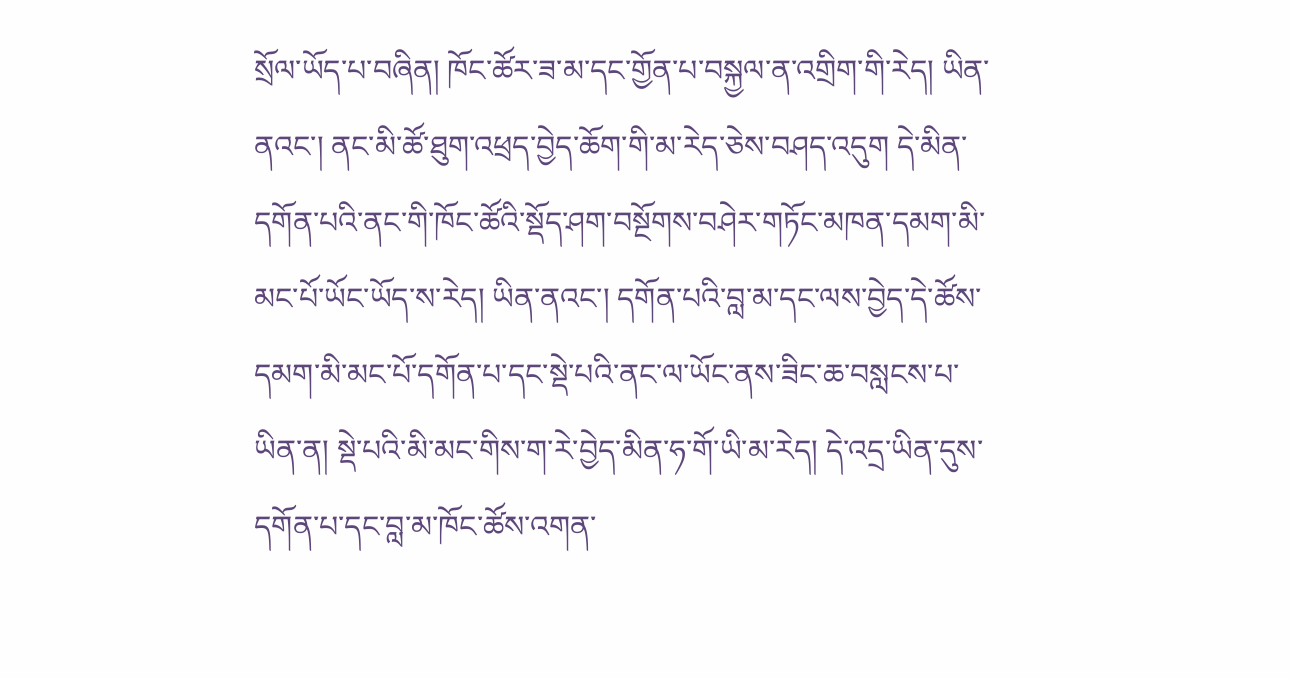སྲོལ་ཡོད་པ་བཞིན། ཁོང་ཚོར་ཟ་མ་དང་གྱོན་པ་བསྐྱལ་ན་འགྲིག་གི་རེད། ཡིན་ནའང་། ནང་མི་ཚོ་ཐུག་འཕྲད་བྱེད་ཆོག་གི་མ་རེད་ཅེས་བཤད་འདུག དེ་མིན་དགོན་པའི་ནང་གི་ཁོང་ཚོའི་སྡོད་ཤག་བསྔོགས་བཤེར་གཏོང་མཁན་དམག་མི་མང་པོ་ཡོང་ཡོད་ས་རེད། ཡིན་ནའང་། དགོན་པའི་བླ་མ་དང་ལས་བྱེད་དེ་ཚོས་དམག་མི་མང་པོ་དགོན་པ་དང་སྡེ་པའི་ནང་ལ་ཡོང་ནས་ཟིང་ཆ་བསླངས་པ་ཡིན་ན། སྡེ་པའི་མི་མང་གིས་ག་རེ་བྱེད་མིན་ཧ་གོ་ཡི་མ་རེད། དེ་འདྲ་ཡིན་དུས་དགོན་པ་དང་བླ་མ་ཁོང་ཚོས་འགན་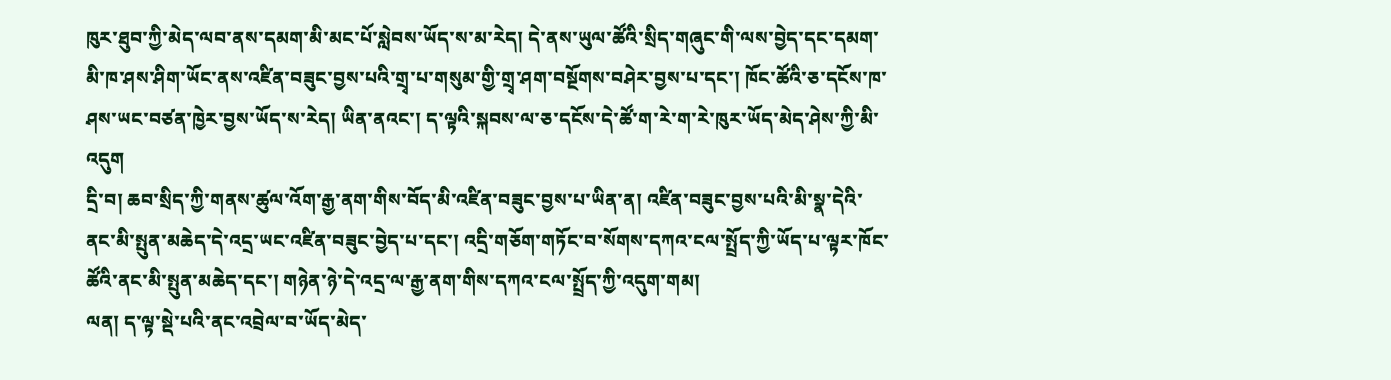ཁུར་ཐུབ་ཀྱི་མེད་ལབ་ནས་དམག་མི་མང་པོ་སླེབས་ཡོད་ས་མ་རེད། དེ་ནས་ཡུལ་ཚོའི་སྲིད་གཞུང་གི་ལས་བྱེད་དང་དམག་མི་ཁ་ཤས་ཤིག་ཡོང་ནས་འཛིན་བཟུང་བྱས་པའི་གྲྭ་པ་གསུམ་གྱི་གྲྭ་ཤག་བསྔོགས་བཤེར་བྱས་པ་དང་། ཁོང་ཚོའི་ཅ་དངོས་ཁ་ཤས་ཡང་བཙན་ཁྱེར་བྱས་ཡོད་ས་རེད། ཡིན་ནའང་། ད་ལྟའི་སྐབས་ལ་ཅ་དངོས་དེ་ཚོ་ག་རེ་ག་རེ་ཁུར་ཡོད་མེད་ཤེས་ཀྱི་མི་འདུག
དྲི་བ། ཆབ་སྲིད་ཀྱི་གནས་ཚུལ་འོག་རྒྱ་ནག་གིས་བོད་མི་འཛིན་བཟུང་བྱས་པ་ཡིན་ན། འཛིན་བཟུང་བྱས་པའི་མི་སྣ་དེའི་ནང་མི་སྤུན་མཆེད་དེ་འདྲ་ཡང་འཛིན་བཟུང་བྱེད་པ་དང་། འདྲི་གཅོག་གཏོང་བ་སོགས་དཀའ་ངལ་སྤྲོད་ཀྱི་ཡོད་པ་ལྟར་ཁོང་ཚོའི་ནང་མི་སྤུན་མཆེད་དང་། གཉེན་ཉེ་དེ་འདྲ་ལ་རྒྱ་ནག་གིས་དཀའ་ངལ་སྤྲོད་ཀྱི་འདུག་གམ།
ལན། ད་ལྟ་སྡེ་པའི་ནང་འབྲེལ་བ་ཡོད་མེད་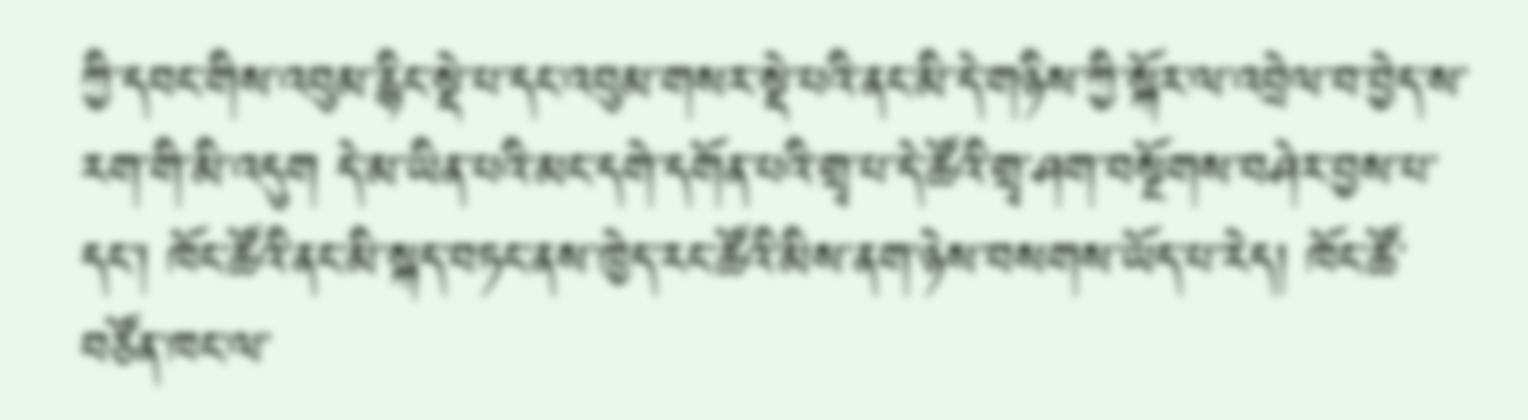ཀྱི་དབང་གིས་འབུམ་རྙིང་སྡེ་པ་དང་འབུམ་གསར་སྡེ་པའི་ནང་མི་དེ་གཉིས་ཀྱི་སྐོར་ལ་འབྲེལ་བ་བྱེད་ས་རག་གི་མི་འདུག དེ་མ་ཡིན་པའི་མང་དགེ་དགོན་པའི་གྲྭ་པ་དེ་ཚོའི་གྲྭ་ཤག་བསྔོགས་བཤེར་བྱས་པ་དང་། ཁོང་ཚོའི་ནང་མི་སྐད་བཏང་ནས་ཁྱེད་རང་ཚོའི་མིས་ནག་ཉེས་བསགས་ཡོད་པ་རེད། ཁོང་ཚོ་བཙོན་ཁང་ལ་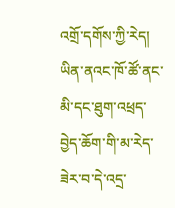འགྲོ་དགོས་ཀྱི་རེད། ཡིན་ནའང་ཁོ་ཚོ་ནང་མི་དང་ཐུག་འཕྲད་བྱེད་ཆོག་གི་མ་རེད་ཟེར་བ་དེ་འདྲ་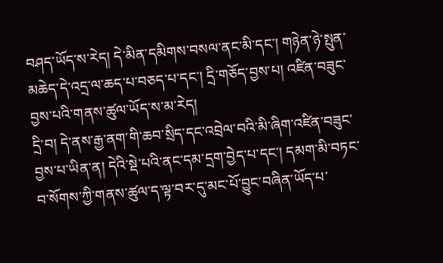བཤད་ཡོད་ས་རེད། དེ་མིན་དམིགས་བསལ་ནང་མི་དང་། གཉེན་ཉེ་སྤུན་མཆེད་དེ་འདྲ་ལ་ཆད་པ་བཅད་པ་དང་། དྲི་གཅོད་བྱས་པ། འཛིན་བཟུང་བྱས་པའི་གནས་ཚུལ་ཡོད་ས་མ་རེད།
དྲི་བ། དེ་ནས་རྒྱ་ནག་གི་ཆབ་སྲིད་དང་འབྲེལ་བའི་མི་ཞིག་འཛིན་བཟུང་བྱས་པ་ཡིན་ན། དེའི་སྡེ་པའི་ནང་དམ་དྲག་བྱེད་པ་དང་། དམག་མི་བཏང་བ་སོགས་ཀྱི་གནས་ཚུལ་ད་ལྟ་བར་དུ་མང་པོ་བྱུང་བཞིན་ཡོད་པ་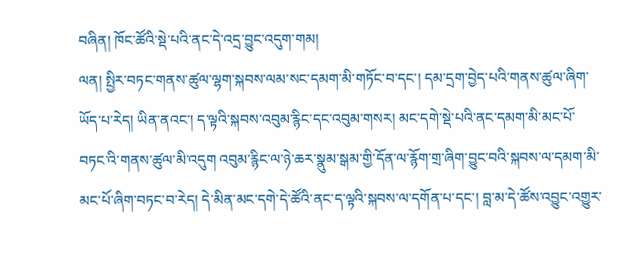བཞིན། ཁོང་ཚོའི་སྡེ་པའི་ནང་དེ་འདྲ་བྱུང་འདུག་གམ།
ལན། སྤྱིར་བཏང་གནས་ཚུལ་ལྷག་སྐབས་ལམ་སང་དམག་མི་གཏོང་བ་དང་། དམ་དྲག་བྱེད་པའི་གནས་ཚུལ་ཞིག་ཡོད་པ་རེད། ཡིན་ནའང་། ད་ལྟའི་སྐབས་འབུམ་རྙིང་དང་འབུམ་གསར། མང་དགེ་སྡེ་པའི་ནང་དམག་མི་མང་པོ་བཏང་འི་གནས་ཚུལ་མི་འདུག འབུམ་རྙིང་ལ་ཉེ་ཆར་སྣུམ་སྒམ་གྱི་དོན་ལ་རྙོག་གྲ་ཞིག་བྱུང་བའི་སྐབས་ལ་དམག་མི་མང་པོ་ཞིག་བཏང་བ་རེད། དེ་མིན་མང་དགེ་དེ་ཚོའི་ནང་ད་ལྟའི་སྐབས་ལ་དགོན་པ་དང་། བླ་མ་དེ་ཚོས་འབྱུང་འགྱུར་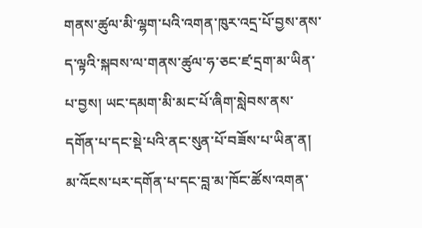གནས་ཚུལ་མི་ལྷག་པའི་འགན་ཁུར་འདྲ་པོ་བྱས་ནས་ད་ལྟའི་སྐབས་ལ་གནས་ཚུལ་ཧ་ཅང་ཛ་དྲག་མ་ཡིན་པ་བྱས། ཡང་དམག་མི་མང་པོ་ཞིག་སླེབས་ནས་དགོན་པ་དང་སྡེ་པའི་ནང་སུན་པོ་བཟོས་པ་ཡིན་ན། མ་འོངས་པར་དགོན་པ་དང་བླ་མ་ཁོང་ཚོས་འགན་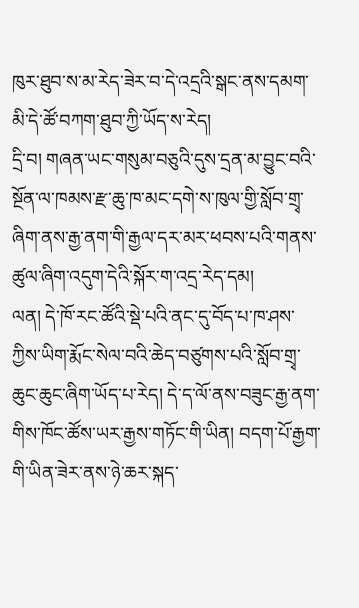ཁུར་ཐུབ་ས་མ་རེད་ཟེར་བ་དེ་འདྲའི་སྒང་ནས་དམག་མི་དེ་ཚོ་བཀག་ཐུབ་ཀྱི་ཡོད་ས་རེད།
དྲི་བ། གཞན་ཡང་གསུམ་བཅུའི་དུས་དྲན་མ་བྱུང་བའི་སྔོན་ལ་ཁམས་རྫ་ཆུ་ཁ་མང་དགེ་ས་ཁུལ་གྱི་སློབ་གྲྭ་ཞིག་ནས་རྒྱ་ནག་གི་རྒྱལ་དར་མར་ཕབས་པའི་གནས་ཚུལ་ཞིག་འདུག་དེའི་སྐོར་ག་འདྲ་རེད་དམ།
ལན། དེ་ཁོ་རང་ཚོའི་སྡེ་པའི་ནང་དུ་བོད་པ་ཁ་ཤས་ཀྱིས་ཡིག་རྨོང་སེལ་བའི་ཆེད་བཙུགས་པའི་སློབ་གྲྭ་ཆུང་ཆུང་ཞིག་ཡོད་པ་རེད། དེ་ད་ལོ་ནས་བཟུང་རྒྱ་ནག་གིས་ཁོང་ཚོས་ཡར་རྒྱས་གཏོང་གི་ཡིན། བདག་པོ་རྒྱག་གི་ཡིན་ཟེར་ནས་ཉེ་ཆར་སྐད་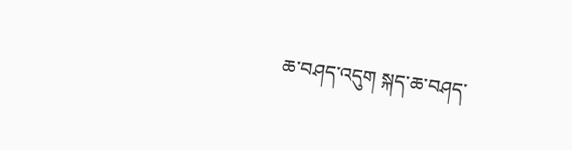ཆ་བཤད་འདུག སྐད་ཆ་བཤད་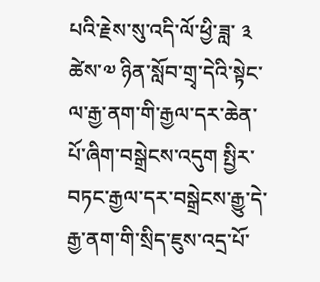པའི་རྗེས་སུ་འདི་ལོ་ཕྱི་ཟླ་ ༣ ཚེས་༧ ཉིན་སློབ་གྲྭ་དེའི་སྟེང་ལ་རྒྱ་ནག་གི་རྒྱལ་དར་ཆེན་པོ་ཞིག་བསྒྲེངས་འདུག སྤྱིར་བཏང་རྒྱལ་དར་བསྒྲེངས་རྒྱུ་དེ་རྒྱ་ནག་གི་སྲིད་ཇུས་འདྲ་པོ་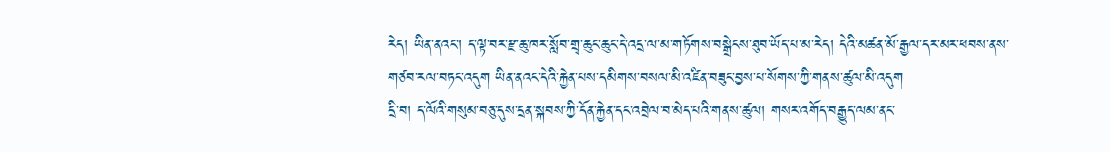རེད། ཡིན་ནའང་། ད་ལྟ་བར་རྫ་ཆུ་ཁར་སློབ་གྲྭ་ཆུང་ཆུང་དེ་འདྲ་ལ་མ་གཏོགས་བསྒྲེངས་ཐུབ་ཡོད་པ་མ་རེད། དེའི་མཚན་མོ་རྒྱལ་དར་མར་ཕབས་ནས་གཙབ་རལ་བཏང་འདུག ཡིན་ནའང་དེའི་རྐྱེན་པས་དམིགས་བསལ་མི་འཛིན་བཟུང་བྱས་པ་སོགས་ཀྱི་གནས་ཚུལ་མི་འདུག
དྲི་བ། ད་ལོའི་གསུམ་བཅུ་དུས་དྲན་སྐབས་ཀྱི་དོན་རྐྱེན་དང་འབྲེལ་བ་མེད་པའི་གནས་ཚུལ། གསར་འགོད་བརྒྱུད་ལམ་ནང་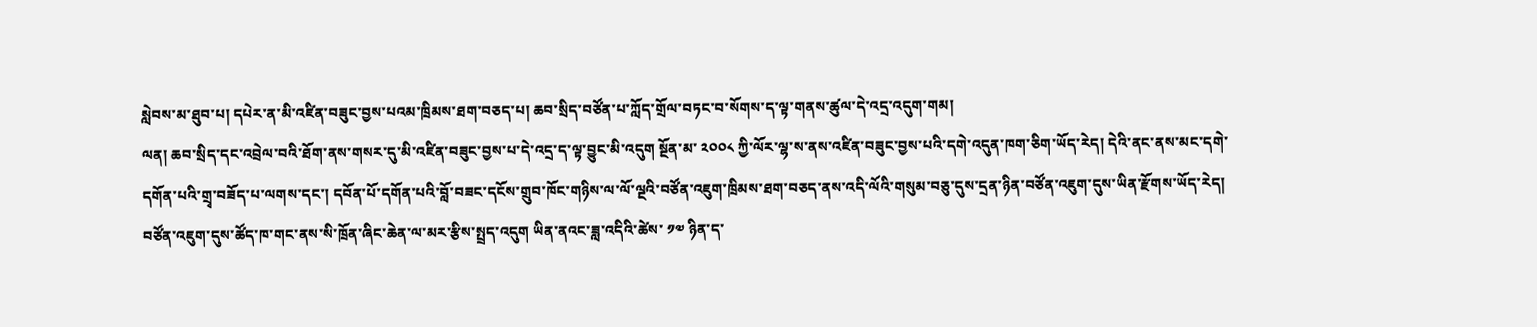སླེབས་མ་ཐུབ་པ། དཔེར་ན་མི་འཛིན་བཟུང་བྱས་པའམ་ཁྲིམས་ཐག་བཅད་པ། ཆབ་སྲིད་བཙོན་པ་ཀློད་གྲོལ་བཏང་བ་སོགས་ད་ལྟ་གནས་ཚུལ་དེ་འདྲ་འདུག་གམ།
ལན། ཆབ་སྲིད་དང་འབྲེལ་བའི་ཐོག་ནས་གསར་དུ་མི་འཛིན་བཟུང་བྱས་པ་དེ་འདྲ་ད་ལྟ་བྱུང་མི་འདུག སྔོན་མ་ ༢༠༠༨ ཀྱི་ལོར་ལྷ་ས་ནས་འཛིན་བཟུང་བྱས་པའི་དགེ་འདུན་ཁག་ཅིག་ཡོད་རེད། དེའི་ནང་ནས་མང་དགེ་དགོན་པའི་གྲྭ་བཟོད་པ་ལགས་དང་། དབོན་པོ་དགོན་པའི་བློ་བཟང་དངོས་གྲུབ་ཁོང་གཉིས་ལ་ལོ་ལྔའི་བཙོན་འཇུག་ཁྲིམས་ཐག་བཅད་ནས་འདི་ལོའི་གསུམ་བཅུ་དུས་དྲན་ཉིན་བཙོན་འཇུག་དུས་ཡིན་རྫོགས་ཡོད་རེད། བཙོན་འཇུག་དུས་ཚོད་ཁ་གང་ནས་སི་ཁྲོན་ཞིང་ཆེན་ལ་མར་རྩིས་སྤྲད་འདུག ཡིན་ནའང་ཟླ་འདིའི་ཚེས་ ༡༧ ཉིན་ད་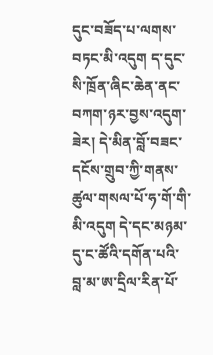དུང་བཟོད་པ་ལགས་བཏང་མི་འདུག ད་དུང་སི་ཁྲོན་ཞིང་ཆེན་ནང་བཀག་ཉར་བྱས་འདུག་ཟེར། དེ་མིན་བློ་བཟང་དངོས་གྲུབ་ཀྱི་གནས་ཚུལ་གསལ་པོ་ཧ་གོ་གི་མི་འདུག དེ་དང་མཉམ་དུ་ང་ཚོའི་དགོན་པའི་བླ་མ་ཨ་དྲིལ་རིན་པོ་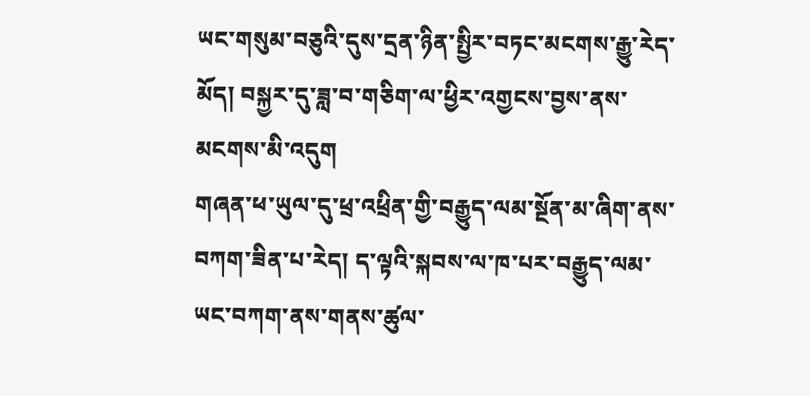ཡང་གསུམ་བཅུའི་དུས་དྲན་ཉིན་སྤྱིར་བཏང་མངགས་རྒྱུ་རེད་མོད། བསྐྱར་དུ་ཟླ་བ་གཅིག་ལ་ཕྱིར་འགྱངས་བྱས་ནས་མངགས་མི་འདུག
གཞན་ཕ་ཡུལ་དུ་ཕྲ་འཕྲིན་གྱི་བརྒྱུད་ལམ་སྔོན་མ་ཞིག་ནས་བཀག་ཟིན་པ་རེད། ད་ལྟའི་སྐབས་ལ་ཁ་པར་བརྒྱུད་ལམ་ཡང་བཀག་ནས་གནས་ཚུལ་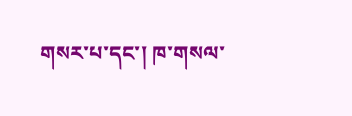གསར་པ་དང་། ཁ་གསལ་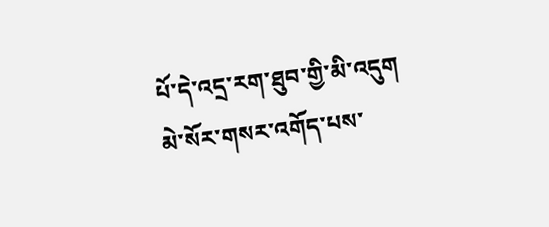པོ་དེ་འདྲ་རག་ཐུབ་གྱི་མི་འདུག
མེ་སོར་གསར་འགོད་པས་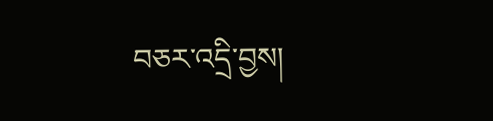བཅར་འདྲི་བྱས།